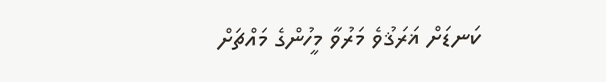ކަނޑަށް ޣަރަޤުވެ މަރުވާ މީހުންގެ މައްޗަށް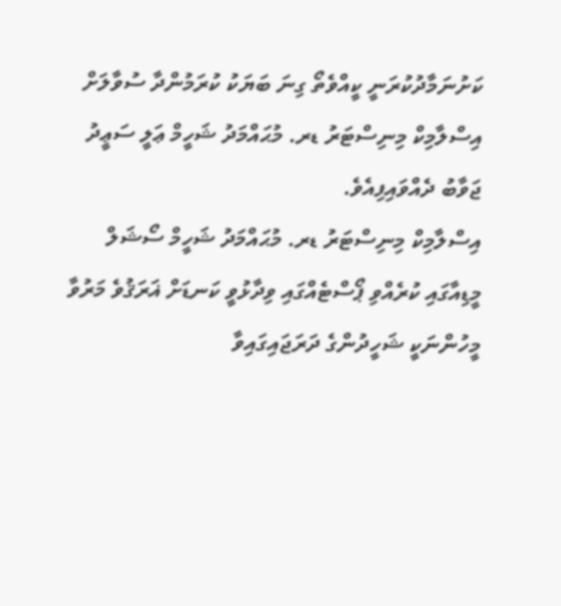ކަށުނަމާދުކުރަނީ ކީއްވެތޯ ގިނަ ބަޔަކު ކުރަމުންދާ ސުވާލަށް އިސްލާމިކް މިނިސްޓަރު ޑރ. މުޙައްމަދު ޝަހީމް ޢަލީ ސަޢީދު ޖަވާބު ދެއްވައިފިއެވެ.
އިސްލާމިކް މިނިސްޓަރު ޑރ. މުޙައްމަދު ޝަހީމް ސޯޝަލް މީޑިއާގައި ކުރެއްވި ޕޯސްޓެއްގައި ވިދާޅުވީ ކަނޑަށް ޣަރަޤުވެ މަރުވާ މީހުންނަކީ ޝަހީދުންގެ ދަރަޖައިގައިވާ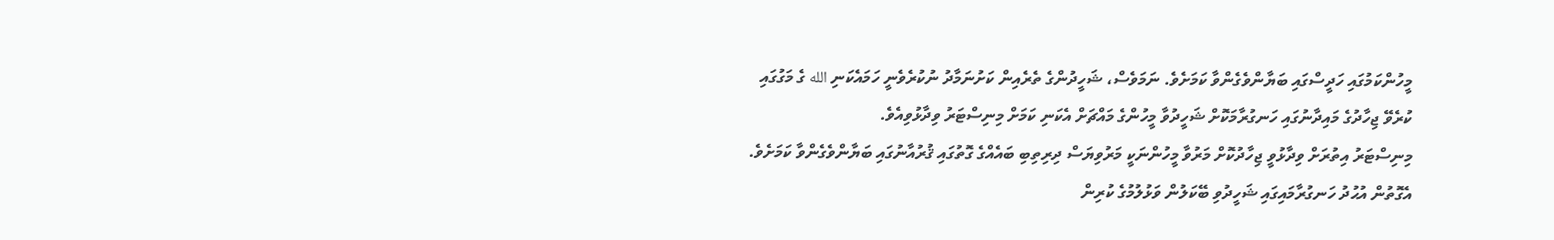މީހުންކަމުގައި ހަދީސްގައި ބަޔާންވެގެންވާ ކަމަށެވެ. ނަމަވެސް، ޝަހީދުންގެ ތެރެއިން ކަށުނަމާދު ނުކުރެވެނީ ހަމައެކަނި الله ގެ މަގުގައި ކުރެވޭ ޖިހާދުގެ މައިދާނުގައި ހަނގުރާމަކޮށް ޝަހީދުވާ މީހުންގެ މައްޗަށް އެކަނި ކަމަށް މިނިސްޓަރު ވިދާޅުވިއެވެ.
މިނިސްޓަރު އިތުރަށް ވިދާޅުވީ ޖިހާދުކޮށް މަރުވާ މީހުންނަކީ މަރުވިޔަސް ދިރިތިބި ބައެއްގެ ގޮތުގައި ޤުރުއާނުގައި ބަޔާންވެގެންވާ ކަމަށެވެ. އެގޮތުން އުޙުދު ހަނގުރާމައިގައި ޝަހީދުވި ބޭކަލުން ވަޅުލުމުގެ ކުރިން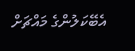އެބޭކަލުންގެ މައްޗަށް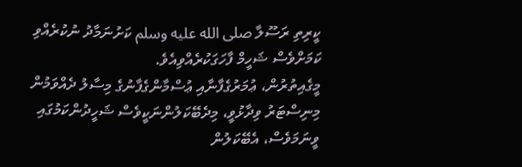ކީރިތި ރަސޫލާ صلى الله عليه وسلم ކަށުނަމާދު ނުކުރެއްވި ކަމަށްވެސް ޝަހީމް ފާހަގަކުރެއްވިއެވެ.
މީގެއިތުރުން، ޢުމަރުގެފާނާއި ޢުސްމާންގެފާނުގެ މިސާލު ދެއްވަމުން މިނިސްޓަރު ވިދާޅުވީ، މިދެބޭކަލުންނަކީވެސް ޝަހީދުންކަމުގައި ވީނަމަވެސް، އެބޭކަލުން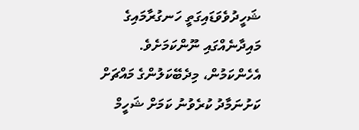ޝަހީދުވެވަޑައިގަތީ ހަނގުރާމައިގެ މައިދާނެއްގައި ނޫންކަމަށެވެ. އެހެންކަމުން، މިދެބޭކަލުންގެ މައްޗަށް ކަށުނަމާދު ކުރެވުނު ކަމަށް ޝަހީމް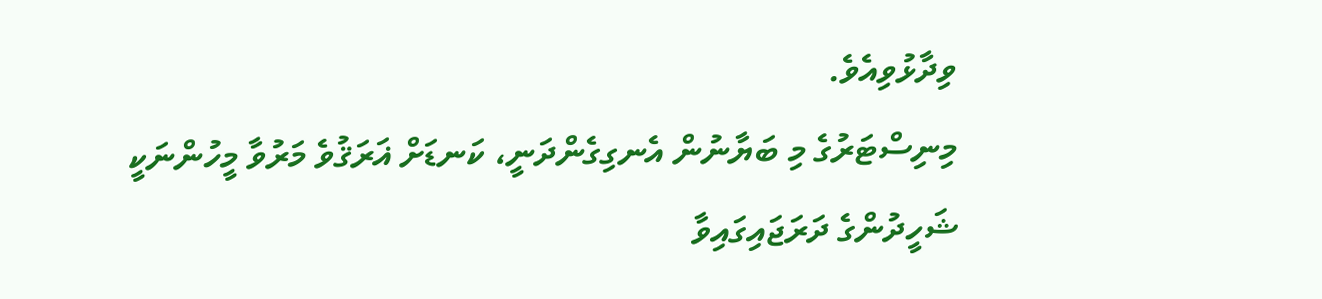ވިދާޅުވިއެވެ.
މިނިސްޓަރުގެ މި ބަޔާނުން އެނގިގެންދަނީ، ކަނޑަށް ޣަރަޤުވެ މަރުވާ މީހުންނަކީ ޝަހީދުންގެ ދަރަޖައިގައިވާ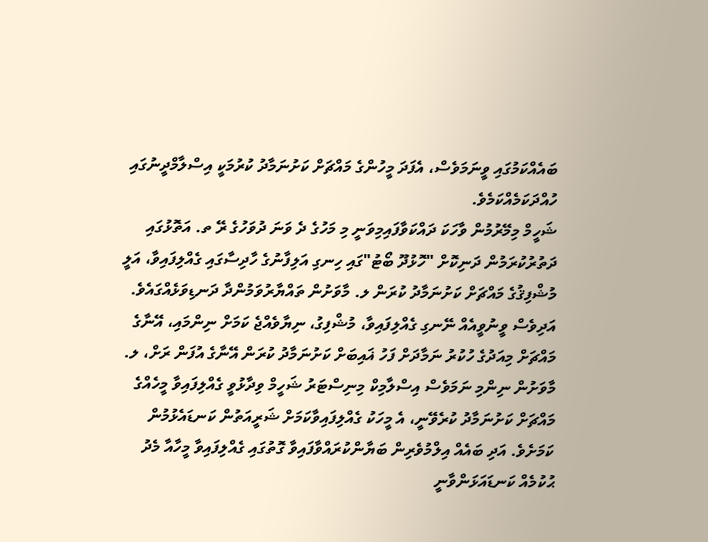ބައެއްކަމުގައި ވީނަމަވެސް، އެފަދަ މީހުންގެ މައްޗަށް ކަށުނަމާދު ކުރުމަކީ އިސްލާމްދީނުގައި ހުއްދަކަމެއްކަމެވެ.
ޝަހީމް މިމޭރުމުން ވާހަކަ ދައްކަވާފައިމިވަނީ މި މަހުގެ ދެ ވަނަ ދުވަހުގެ ރޭ ތ. އަތޮޅުގައި ދަތުރުކުރަމުން ދަނިކޮށް "ހޮޅުދޫ ބޯޓު"ގައި ހިނގި އަލިފާނުގެ ހާދިސާގައި ގެއްލިފައިވާ، އަލީ މުޝްފިޤުގެ މައްޗަށް ކަށުނަމާދު ކުރަން ލ. މާވަށުން ތައްޔާރުވަމުންދާ ދަނޑިވަޅެއްގައެވެ. އަދިވެސް ވީނުވީއެއް ނޭނގި ގެއްލިފައިވާ، މުޝްފިގު، ނިޔާވެއްޖެ ކަމަށް ނިންމައި، އޭނާގެ މައްޗަށް މިއަދުގެ ހުކުރު ނަމާދަށް ފަހު ޣައިބަށް ކަށުނަމާދު ކުރަން އޭނާގެ އުފަން ރަށް، ލ. މާވަށުން ނިންމި ނަމަވެސް އިސްލާމިކް މިނިސްޓަރު ޝަހީމް ވިދާޅުވީ ގެއްލިފައިވާ މީހެއްގެ މައްޗަށް ކަށުނަމާދު ކުރެވޭނީ، އެ މީހަކު ގެއްލިފައިވާކަމަށް ޝަރީއަތުން ކަނޑައެޅުމުން ކަމަށެވެ. އަދި ބައެއް އިލްމުވެރިން ބަޔާންކުރައްވާފައިވާ ގޮތުގައި ގެއްލިފައިވާ މީހާއާ މެދު ޙުކުމެއް ކަނޑައަޅަންވާނީ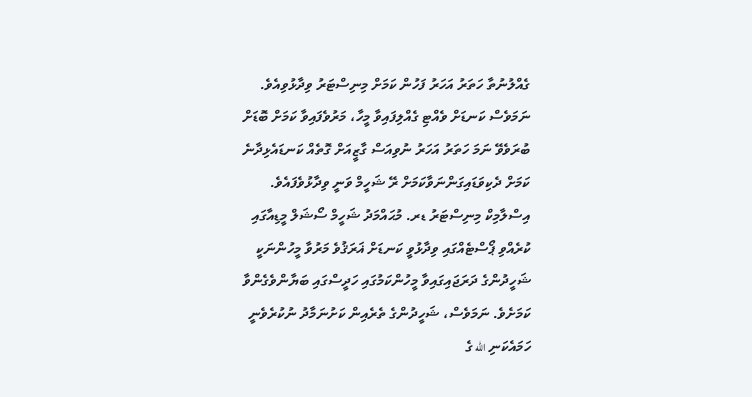ގެއްލުނުތާ ހަތަރު އަހަރު ފަހުން ކަމަށް މިނިސްޓަރު ވިދާޅުވިއެވެ.
ނަމަވެސް ކަނޑަށް ވެއްޓި ގެއްލިފައިވާ މީހާ، މަރުވެފައިވާ ކަމަށް ބޮޑަށް ބުރަވެވޭ ނަމަ ހަތަރު އަހަރު ނުވިއަސް ގާޒީއަށް ގޮތެއް ކަނޑައެޅިދާނެ ކަމަށް ދެކިވަޑައިގަންނަވާކަމަށް ރޭ ޝަހީމް ވަނީ ވިދާޅުވެފައެވެ.
އިސްލާމިކް މިނިސްޓަރު ޑރ. މުޙައްމަދު ޝަހީމް ސޯޝަލް މީޑިއާގައި ކުރެއްވި ޕޯސްޓެއްގައި ވިދާޅުވީ ކަނޑަށް ޣަރަޤުވެ މަރުވާ މީހުންނަކީ ޝަހީދުންގެ ދަރަޖައިގައިވާ މީހުންކަމުގައި ހަދީސްގައި ބަޔާންވެގެންވާ ކަމަށެވެ. ނަމަވެސް، ޝަހީދުންގެ ތެރެއިން ކަށުނަމާދު ނުކުރެވެނީ ހަމައެކަނި الله ގެ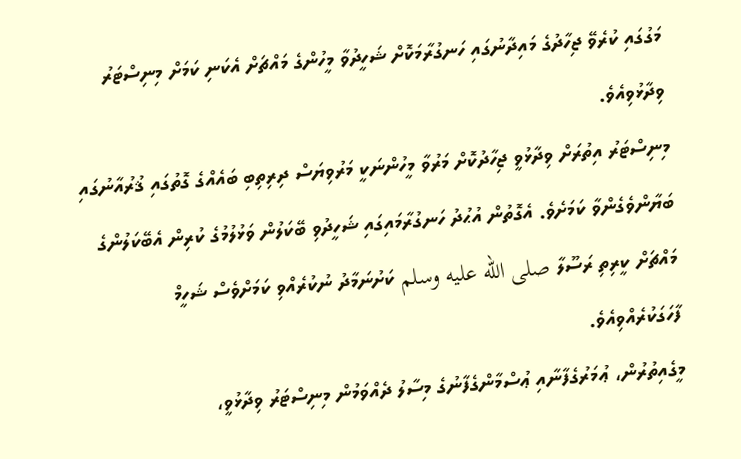މަގުގައި ކުރެވޭ ޖިހާދުގެ މައިދާނުގައި ހަނގުރާމަކޮށް ޝަހީދުވާ މީހުންގެ މައްޗަށް އެކަނި ކަމަށް މިނިސްޓަރު ވިދާޅުވިއެވެ.
މިނިސްޓަރު އިތުރަށް ވިދާޅުވީ ޖިހާދުކޮށް މަރުވާ މީހުންނަކީ މަރުވިޔަސް ދިރިތިބި ބައެއްގެ ގޮތުގައި ޤުރުއާނުގައި ބަޔާންވެގެންވާ ކަމަށެވެ. އެގޮތުން އުޙުދު ހަނގުރާމައިގައި ޝަހީދުވި ބޭކަލުން ވަޅުލުމުގެ ކުރިން އެބޭކަލުންގެ މައްޗަށް ކީރިތި ރަސޫލާ صلى الله عليه وسلم ކަށުނަމާދު ނުކުރެއްވި ކަމަށްވެސް ޝަހީމް ފާހަގަކުރެއްވިއެވެ.
މީގެއިތުރުން، ޢުމަރުގެފާނާއި ޢުސްމާންގެފާނުގެ މިސާލު ދެއްވަމުން މިނިސްޓަރު ވިދާޅުވީ،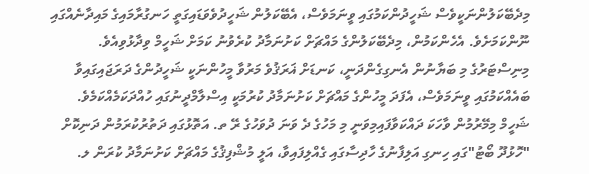މިދެބޭކަލުންނަކީވެސް ޝަހީދުންކަމުގައި ވީނަމަވެސް، އެބޭކަލުން ޝަހީދުވެވަޑައިގަތީ ހަނގުރާމައިގެ މައިދާނެއްގައި ނޫންކަމަށެވެ. އެހެންކަމުން، މިދެބޭކަލުންގެ މައްޗަށް ކަށުނަމާދު ކުރެވުނު ކަމަށް ޝަހީމް ވިދާޅުވިއެވެ.
މިނިސްޓަރުގެ މި ބަޔާނުން އެނގިގެންދަނީ، ކަނޑަށް ޣަރަޤުވެ މަރުވާ މީހުންނަކީ ޝަހީދުންގެ ދަރަޖައިގައިވާ ބައެއްކަމުގައި ވީނަމަވެސް، އެފަދަ މީހުންގެ މައްޗަށް ކަށުނަމާދު ކުރުމަކީ އިސްލާމްދީނުގައި ހުއްދަކަމެއްކަމެވެ.
ޝަހީމް މިމޭރުމުން ވާހަކަ ދައްކަވާފައިމިވަނީ މި މަހުގެ ދެ ވަނަ ދުވަހުގެ ރޭ ތ. އަތޮޅުގައި ދަތުރުކުރަމުން ދަނިކޮށް "ހޮޅުދޫ ބޯޓު"ގައި ހިނގި އަލިފާނުގެ ހާދިސާގައި ގެއްލިފައިވާ، އަލީ މުޝްފިޤުގެ މައްޗަށް ކަށުނަމާދު ކުރަން ލ.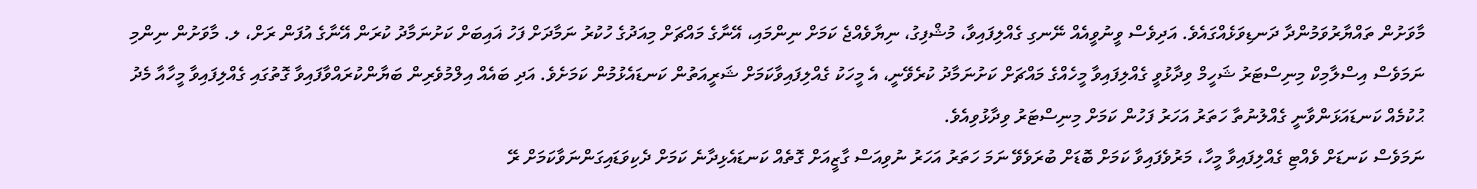މާވަށުން ތައްޔާރުވަމުންދާ ދަނޑިވަޅެއްގައެވެ. އަދިވެސް ވީނުވީއެއް ނޭނގި ގެއްލިފައިވާ، މުޝްފިގު، ނިޔާވެއްޖެ ކަމަށް ނިންމައި، އޭނާގެ މައްޗަށް މިއަދުގެ ހުކުރު ނަމާދަށް ފަހު ޣައިބަށް ކަށުނަމާދު ކުރަން އޭނާގެ އުފަން ރަށް، ލ. މާވަށުން ނިންމި ނަމަވެސް އިސްލާމިކް މިނިސްޓަރު ޝަހީމް ވިދާޅުވީ ގެއްލިފައިވާ މީހެއްގެ މައްޗަށް ކަށުނަމާދު ކުރެވޭނީ، އެ މީހަކު ގެއްލިފައިވާކަމަށް ޝަރީއަތުން ކަނޑައެޅުމުން ކަމަށެވެ. އަދި ބައެއް އިލްމުވެރިން ބަޔާންކުރައްވާފައިވާ ގޮތުގައި ގެއްލިފައިވާ މީހާއާ މެދު ޙުކުމެއް ކަނޑައަޅަންވާނީ ގެއްލުނުތާ ހަތަރު އަހަރު ފަހުން ކަމަށް މިނިސްޓަރު ވިދާޅުވިއެވެ.
ނަމަވެސް ކަނޑަށް ވެއްޓި ގެއްލިފައިވާ މީހާ، މަރުވެފައިވާ ކަމަށް ބޮޑަށް ބުރަވެވޭ ނަމަ ހަތަރު އަހަރު ނުވިއަސް ގާޒީއަށް ގޮތެއް ކަނޑައެޅިދާނެ ކަމަށް ދެކިވަޑައިގަންނަވާކަމަށް ރޭ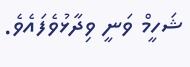ޝަހީމް ވަނީ ވިދާޅުވެފައެވެ.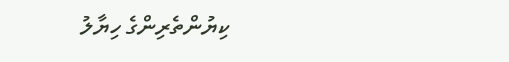ކިޔުންތެރިންގެ ހިޔާލު